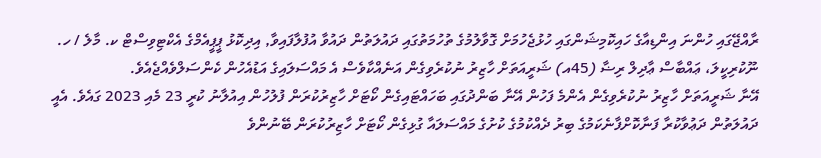ރާއްޖޭގައި ހުންނަ އިންޑިއާގެ ހައިކޮމިޝަންގައި ހުޅުޖެހުމަށް ގޮވާލުމުގެ ތުހުމަތުގައި ދައުލަތުން ދައުވާ އުފުލާފައިވާ, އިދިކޮޅު ޕީޕީއެމްގެ އެކްޓިވިސްޓް ކ. މާލެ / ހ. ނޫކުރިކީލަ، ޢައްބާސް ޢާދިލް ރިޟާ (45އ) ޝަރީއަތަށް ހާޒިރު ނުކުރެވިގެން އަނެއްކާވެސް އެ މައްސަލައިގެ އަޑުއެހުން ކެންސަލްވެއްޖެއެވެ.
އޭނާ ޝަރީއަތަށް ހާޒިރު ނުކުރެވިގެން އެންމެ ފަހުން އޭނާ ބަންދުގައި ބަހައްޓައިގެން ކޯޓަށް ހާޒިރުކުރަން ފުލުހުން އިއުލާނު ކުރީ 23 މެއި 2023 ގައެވެ. އެއީ ދައުލަތުން ދަޢުވާކުރާ ފަނާކޮށްފާނެކަމުގެ ބިރު ދެއްކުމުގެ ކުށުގެ މައްސަލައާ ގުޅިގެން ކޯޓަށް ހާޒިރުކުރަން ބޭނުންވެ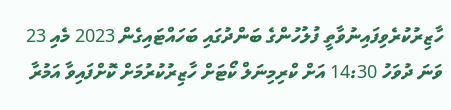ހާޒިރުކުރެވިފައިނުވާތީ ފުލުހުންގެ ބަންދުގައި ބަހައްޓައިގެން 2023 މެއި 23 ވަނަ ދުވަހު 14:30 އަށް ކްރިމިނަލް ކޯޓަށް ހާޒިރުކުރުމަށް ކޮށްފައިވާ އަމުރާ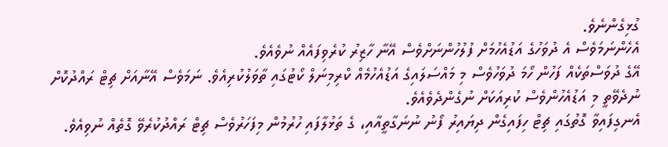ގުޅިގެންނެވެ.
އެހެންނަމަވެސް އެ ދުވަހުގެ އަޑުއެހުމަށް ފުލުހުންނަށްވެސް އޭނާ ހާޒިރު ކުރެވިފައެއް ނުވެއެވެ.
އޭގެ ދުވަސްތަކެއް ފަހުން ހޯމަ ދުވަހުވެސް މި މައްސަލައިގެ އަޑުއެހުމެއް ކްރިމިނަލް ކޯޓުގައި ތާވަލުކުރިއެވެ. ނަމަވެސް އޭނާއަށް ޗިޓް ރައްދުކޮށް ނުދެވޭތީ މި އަޑުއެހުންވެސް ކުރިއަކަށް ނުގެންދެވެއެވެ.
އެނގިފައިވާ ގޮތުގައި ޗިޓް ހިފައިގެން ދިޔައިރު ފޯނު ނުނަގާތީއާއި، ގެ ތަޅުލާފައި ހުރުމުން މިފަހަރުވެސް ޗިޓް ރައްދުކުރެވޭ ގޮތެއް ނުވިއެވެ.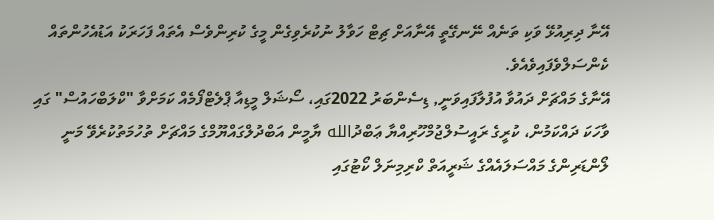އޭނާ ދިރިއުޅޭ ވަކި ތަނެއް ނޭނގޭތީ އޭނާއަށް ޗިޓް ހަވާލު ނުކުރެވިގެން މީގެ ކުރިންވެސް އެތައް ފަހަރަކު އަޑުއެހުންތައް ކެންސަލްވެފައިވެއެވެ.
އޭނާގެ މައްޗަށް ދައުވާ އުފުލާފައިވަނީ, ޑިސެންބަރު 2022ގައި، ސޯޝަލް މީޑިއާ ޕްލެޓްފޯމެއް ކަމަށްވާ "ކްލަބްހައުސް" ގައި ވާހަކަ ދައްކަމުން، ކުރީގެ ރައީސުލްޖުމްހޫރިއްޔާ ޢަބްދުالله ޔާމީން އަބްދުލްގައްޔޫމްގެ މައްޗަށް ތުހުމަތުކުރެވޭ މަނީ ލޯންޑަރިންގެ މައްސަލައެއްގެ ޝަރީއަތް ކްރިމިނަލް ކޯޓުގައި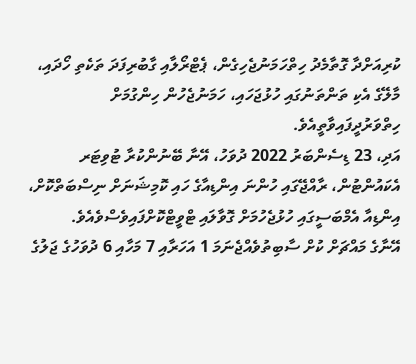ކުރިއަށްދާ ގޮތާމެދު ހިތްހަމަނުޖެހިގެން، ޕެޓްރޯލާއި ގާބުރިފަދަ ތަކެތި ހޯދައި، މާލޭގެ އެކި ތަންތަނުގައި ހުޅުޖަހައި، ހަމަނުޖެހުން ހިންގުމަށް ހިތްވަރުދީފައިވާތީއެވެ.
އަދި، 23 ޑިސެންބަރު 2022 ދުވަހު، އޭނާ ބޭނުންކުރާ ޓުވިޓަރ އެކައުންޓުން، ރާއްޖޭގައި ހުންނަ އިންޑިއާގެ ހައި ކޮމިޝަނަށް ނިސްބަތްކޮށް، އިންޑިއާ އެމްބަސީގައި ހުޅުޖެހުމަށް ގޮވާލައި ޓްވީޓްކޮށްފައިވެސްވެއެވެ.
އޭނާގެ މައްޗަށް ކުށް ސާބިތުވެއްޖެނަމަ 1 އަހަރާއި 7 މަހާއި 6 ދުވަހުގެ ޖަލުގެ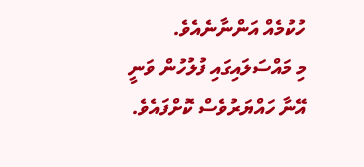ހުކުމެއް އަންނާނެއެވެ.
މި މައްސަލައިގައި ފުލުހުން ވަނީ އޭނާ ހައްޔަރުވެސް ކޮށްފައެވެ.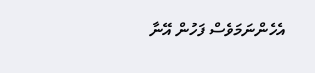އެހެންނަމަވެސް ފަހުން އޭނާ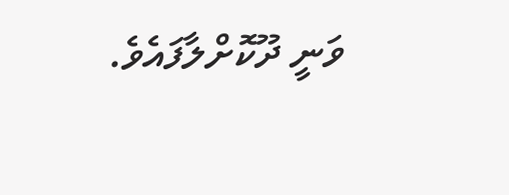ވަނީ ދޫކޮށްލާފައެވެ.